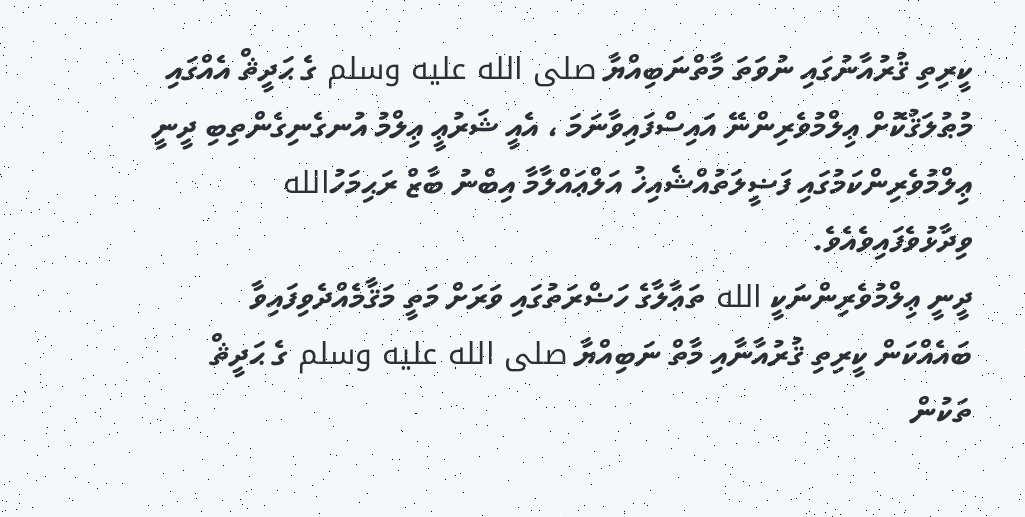ކީރިތި ޤުރުއާނުގައި ނުވަތަ މާތްނަބިއްޔާ صلى الله عليه وسلم ގެ ޙަދީޘް އެއްގައި މުޠުލަޤުކޮށް ޢިލްމުވެރިންނޭ އައިސްފައިވާނަމަ ، އެއީ ޝަރުޢީ ޢިލްމު އުނގެނިގެންތިބި ދީނީ ޢިލްމުވެރިންކަމުގައި ފަޟީލަތުއްޝެއިޚު އަލްޢައްލާމާ އިބްނު ބާޒް ރަޙިމަހުالله ވިދާޅުވެފައިވެއެވެ.
ދީނީ ޢިލްމުވެރިންނަކީ الله ތަޢާލާގެ ހަޟްރަތުގައި ވަރަށް މަތީ މަޤާމެއްދެވިފައިވާ ބައެއްކަން ކީރިތި ޤުރުއާނާއި މާތް ނަބިއްޔާ صلى الله عليه وسلم ގެ ޙަދީޘް ތަކުން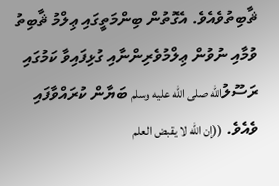ޘާބިތުވެއެވެ. އެގޮތުން ބިންމަތީގައި ޢިލްމު ޘާބިތު ވުމާއި ނުވުން ޢިލްމުވެރިންނާއި ގުޅިފައިވާ ކަމުގައި ރަސޫލުالله صلى الله عليه وسلم ބަޔާން ކުރައްވާފައި ވެއެވެ. ((إن الله لا يقبض العلم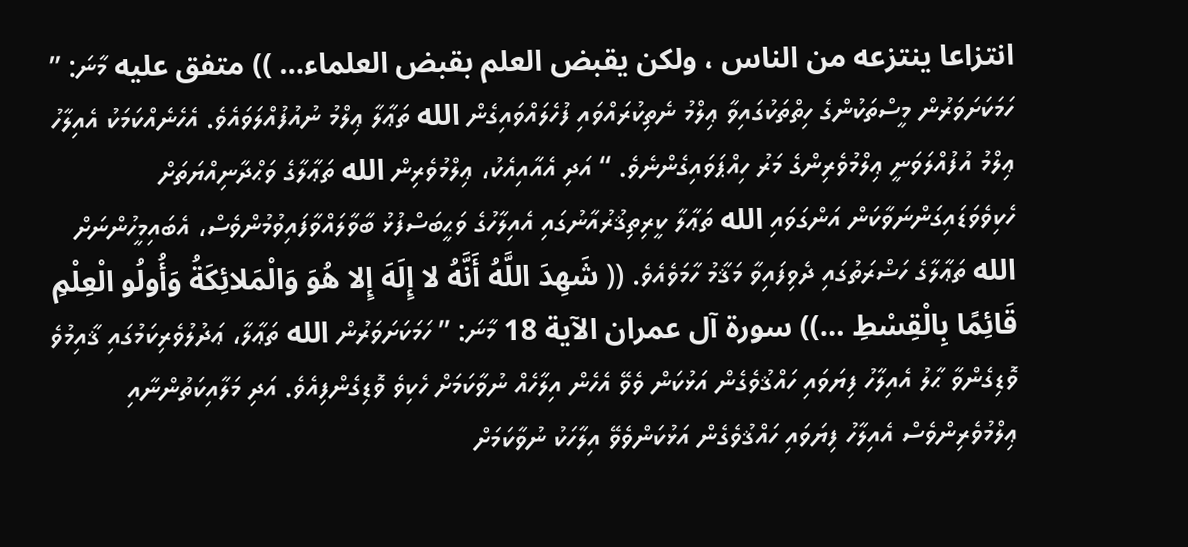انتزاعا ينتزعه من الناس ، ولكن يقبض العلم بقبض العلماء… )) متفق عليه މާނަ: ” ހަމަކަށަވަރުން މީސްތަކުންގެ ހިތްތަކުގައިވާ ޢިލްމު ނެތިކުރައްވައި ފުހެލައްވައިގެން الله ތަޢާލާ ޢިލްމު ނުއުފުއްލަވައެވެ. އެހެނެއްކަމަކު އެއިލާހު ޢިލްމު އުފުއްލަވަނީ ޢިލްމުވެރިންގެ މަރު ހިއްޕަވައިގެންނެވެ. “ އަދި އެއާއިއެކު، ޢިލްމުވެރިން الله ތަޢާލާގެ ވަޙްދާނިއްޔަތަށް ހެކިވެވަޑައިގަންނަވާކަން އަންގަވައި الله ތަޢާލާ ކީރިތިޤުރުއާނުގައި އެއިލާހުގެ ވަޙީބަސްފުޅު ބާވާލައްވާފައިވުމުންވެސް، އެބައިމީހުންނަށް الله ތަޢާލާގެ ހަޟްރަތުގައި ދެވިފައިވާ މަޤާމު ހާމަވެއެވެ. (( شَهِدَ اللَّهُ أَنَّهُ لا إِلَهَ إِلا هُوَ وَالْمَلائِكَةُ وَأُولُو الْعِلْمِ قَائِمًا بِالْقِسْطِ …)) سورة آل عمران الآية 18 މާނަ: ” ހަމަކަށަވަރުން الله ތަޢާލާ، ޢަދުލުވެރިކަމުގައި ޤާއިމުވެ ވޮޑިގެންވާ ޙާލު އެއިލާހު ފިޔަވައި ހައްޤުވެގެން އަޅުކަން ވެވޭ އެހެން އިލާހެއް ނުވާކަމަށް ހެކިވެ ވޮޑިގެންފިއެވެ. އަދި މަލާއިކަތުންނާއި ޢިލްމުވެރިންވެސް އެއިލާހު ފިޔަވައި ހައްޤުވެގެން އަޅުކަންވެވޭ އިލާހަކު ނުވާކަމަށް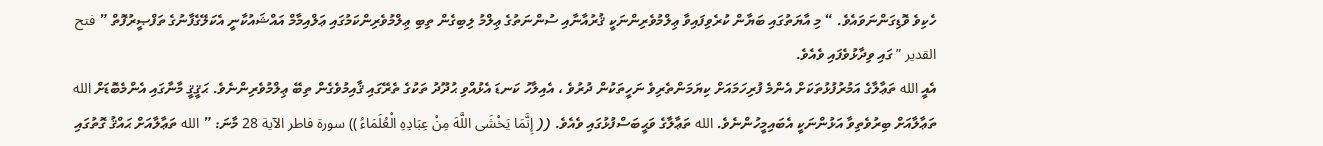ހެކިވެ ވޮޑިގަންނަވައެވެ. “ މި އާޔަތުގައި ބަޔާން ކުރެވިފައިވާ ޢިލްމުވެރިންނަކީ ޤުރުއާނާއި ސުންނަތުގެ ޢިލްމު ލިބިގެން ތިބި ޢިލްމުވެރިންކަމުގައި ޢަލްއިމާމް އައްޝައުކާނީ އެކަލޭގެފާނުގެ ތަފްޞީރުފޮތް ” فتح القدير ” ގައި ވިދާޅުވެފައި ވެއެވެ.
އެއީ الله ތަޢާލާގެ އަމުރުފުޅުތަކަށް އެންމެ ފުރިހަމައަށް ކިޔަމަންތެރިވެ ނަހީތަކުން ދުރުވެ ، އެއިލާހު ކަނޑަ އެޅުއްވި ޙުދޫދު ތަކުގެ ތެރޭގައި ޤާއިމުވެގެން ތިބޭ ޢިލްމުވެރިންނެވެ. ޙަޤީޤީ މާނާގައި އެންމެބޮޑަށް الله ތަޢާލާއަށް ބިރުވެތިވާ އަޅުންނަކީ އެބައިމީހުންނެވެ. الله ތަޢާލާގެ ވަޙީބަސްފުޅުގައި ވެއެވެ. (( إِنَّمَا يَخْشَى اللَّهَ مِنْ عِبَادِهِ الْعُلَمَاءُ )) سورة فاطر الآية 28 މާނަ: ” الله ތަޢާލާއަށް ޙައްޤު ގޮތުގައި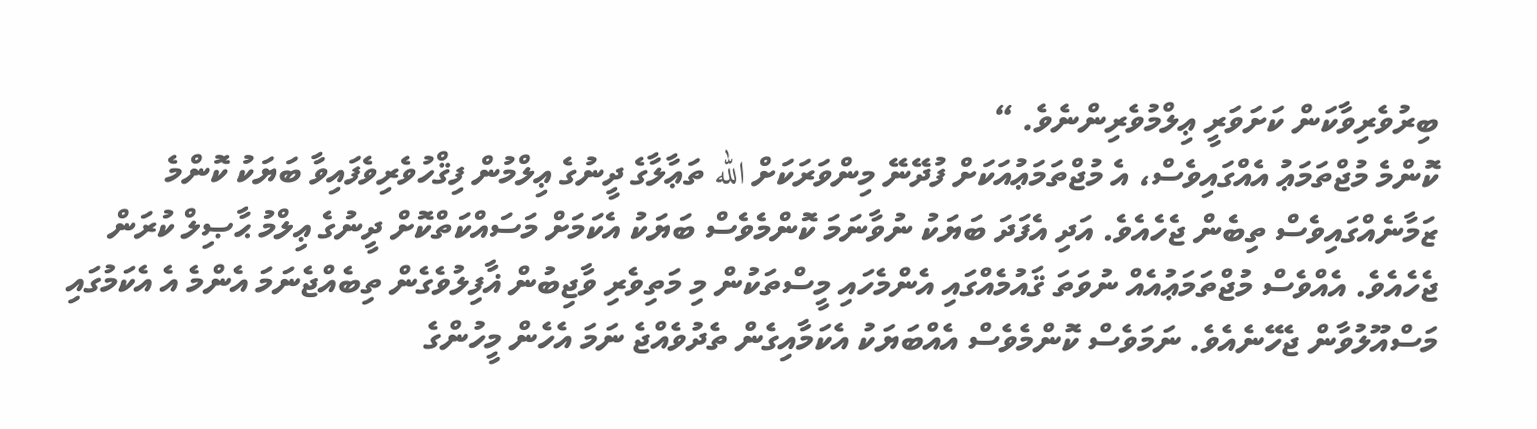ބިރުވެރިވާކަން ކަށަވަރީ ޢިލްމުވެރިންނެވެ. “
ކޮންމެ މުޖްތަމަޢު އެއްގައިވެސް، އެ މުޖްތަމަޢުއަކަށް ފުދޭނޭ މިންވަރަކަށް الله ތަޢާލާގެ ދީނުގެ ޢިލްމުން ފިޤްހުވެރިވެފައިވާ ބަޔަކު ކޮންމެ ޒަމާނެއްގައިވެސް ތިބެން ޖެހެއެވެ. އަދި އެފަދަ ބަޔަކު ނުވާނަމަ ކޮންމެވެސް ބަޔަކު އެކަމަށް މަސައްކަތްކޮށް ދީނުގެ ޢިލްމު ޙާޞިލް ކުރަން ޖެހެއެވެ. އެއްވެސް މުޖްތަމަޢުއެއް ނުވަތަ ޤައުމެއްގައި އެންމެހައި މީސްތަކުން މި މަތިވެރި ވާޖިބުން ޣާފިލުވެގެން ތިބެއްޖެނަމަ އެންމެ އެ އެކަމުގައި މަސްއޫލުވާން ޖެހޭނެއެވެ. ނަމަވެސް ކޮންމެވެސް އެއްބަޔަކު އެކަމާއިގެން ތެދުވެއްޖެ ނަމަ އެހެން މީހުންގެ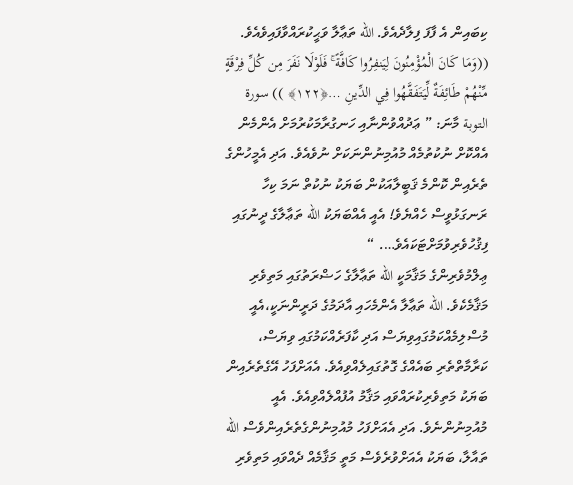ކިބައިން އެ ފާފަ ފިލާދެއެވެ. الله ތަޢާލާ ވަޙީކުރައްވާފައިވެއެވެ. ((وَمَا كَانَ الْمُؤْمِنُونَ لِيَنفِرُوا كَافَّةً ۚ فَلَوْلَا نَفَرَ مِن كُلِّ فِرْقَةٍ مِّنْهُمْ طَائِفَةٌ لِّيَتَفَقَّهُوا فِي الدِّينِ …﴿١٢٢﴾ )) سورة التوبة މާނަ: ” ޢަދުއްވުންނާއި ހަނގުރާމަކުރުމަށް އެންމެން އެއްކޮށް ނުކުތުމެއް މުއުމިނުންނަކަށް ނުވެއެވެ. އަދި އެމީހުންގެ ތެރެއިން ކޮންމެ ޤަބީލާއަކުން ބަޔަކު ނުކުތް ނަމަ ކިހާ ރަނގަޅުވީސް ހެއްޔެވެ! އެއީ އެއްބަޔަކު الله ތަޢާލާގެ ދީނުގައި ފިޤުހުވެރިވުމަށްޓަކައެވެ…. “
ޢިލްމުވެރިންގެ މަޤާމަކީ الله ތަޢާލާގެ ހަޟްރަތުގައި މަތިވެރި މަޤާމެކެވެ. الله ތަޢާލާ އެންމެހައި އާދަމުގެ ދަރީންނަކީ،އެއީ މުސްލިމެއްކަމުގައިވިޔަސް އަދި ކާފަރެއްކަމުގައި ވިޔަސް، ކަރާމާތްތެރި ބައެއްގެ ގޮތުގައިލެއްވިއެވެ. އެއަށްފަހު އޭގެތެރެއިން ބަޔަކު މަތިވެރިކުރައްވައި މަޤާމު އުފުއްލެއްވިއެވެ. އެއީ މުއުމިނުންނެވެ. އަދި އެއަށްފަހު މުއުމިނުންގެތެރެއިންވެސް الله ތައާލާ، ބަޔަކު އެއަށްވުރެވެސް މަތީ މަޤާމެއް ދެއްވައި މަތިވެރި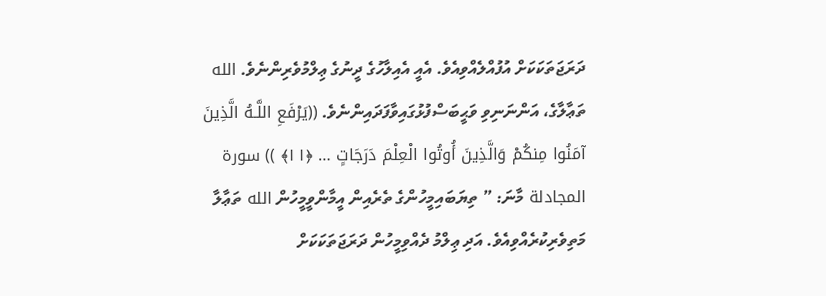ދަރަޖަތަކަކަށް އުފުއްލެއްވިއެވެ. އެއީ އެއިލާހުގެ ދީނުގެ ޢިލްމުވެރިންނެވެ. الله ތަޢާލާގެ، އަންނަނިވި ވަޙީބަސްފުޅުގައިވާފަދައިންނެވެ. ((يَرْفَعِ اللَّـهُ الَّذِينَ آمَنُوا مِنكُمْ وَالَّذِينَ أُوتُوا الْعِلْمَ دَرَجَاتٍ … ﴿١١﴾ )) سورة المجادلة މާނަ: ” ތިޔަބައިމީހުންގެ ތެރެއިން އީމާންވީމީހުން الله ތަޢާލާ މަތިވެރިކުރެއްވިއެވެ. އަދި ޢިލްމު ދެއްވިމީހުން ދަރަޖަތަކަކަށް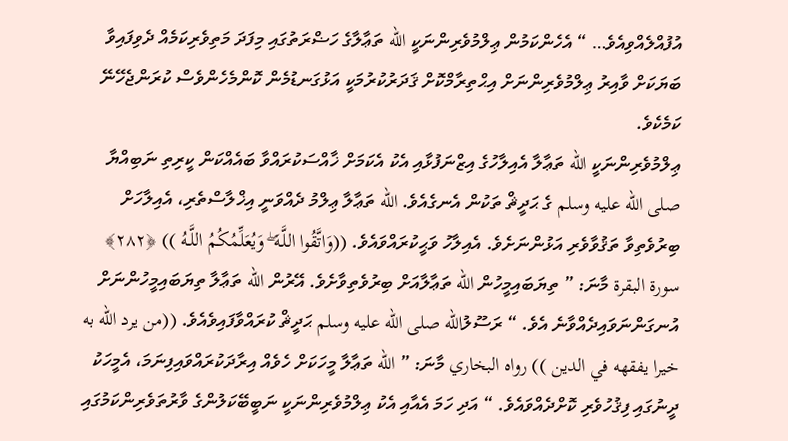އުފުއްލެއްވިއެވެ… “ އެހެންކަމުން ޢިލްމުވެރިންނަކީ الله ތަޢާލާގެ ހަޟްރަތުގައި މިފަދަ މަތިވެރިކަމެއް ދެވިފައިވާ ބަޔަކަށް ވާއިރު ޢިލްމުވެރިންނަށް އިޙްތިރާމްކޮށް ޤަދަރުކުރުމަކީ އަޅުގަނޑުމެން ކޮންމެހެންވެސް ކުރަންޖެހޭނޭ ކަމެކެވެ.
ޢިލްމުވެރިންނަކީ الله ތަޢާލާ އެއިލާހުގެ އިޒްނަފުޅާއި އެކު އެކަމަށް ޚާއްސަކުރައްވާ ބައެއްކަން ކީރިތި ނަބިއްޔާ صلى الله عليه وسلم ގެ ޙަދީޘް ތަކުން އެނގެއެވެ. الله ތަޢާލާ ޢިލްމު ދެއްވަނީ އިޚްލާސްތެރި، އެއިލާހަށް ބިރުވެތިވާ ތަޤުވާވެރި އަޅުންނަށެވެ. އެއިލާހު ވަޙީކުރައްވައެވެ. ((وَاتَّقُوا اللَّـهَ ۖ وَيُعَلِّمُكُمُ اللَّـهُ )) ﴿٢٨٢﴾ سورة البقرة މާނަ: ” ތިޔަބައިމީހުން الله ތަޢާލާއަށް ބިރުވެތިވާށެވެ. އޭރުން الله ތަޢާލާ ތިޔަބައިމީހުންނަށް އުނގަންނަވައިދެއްވާނެ އެވެ. “ ރަސޫލުالله صلى الله عليه وسلم ޙަދީޘް ކުރައްވާފައިވެއެވެ. ((من يرد الله به خيرا يفقهه في الدين )) رواه البخاري މާނަ: ” الله ތަޢާލާ މީހަކަށް ހެވެއް އިރާދަކުރައްވައިފިނަމަ، އެމީހަކު ދީނުގައި ފިޤުހުވެރި ކޮށްދެއްވައެވެ. “ އަދި ހަމަ އެއާއި އެކު ޢިލްމުވެރިންނަކީ ނަބީބޭކަލުންގެ ވާރުތަވެރިންކަމުގައި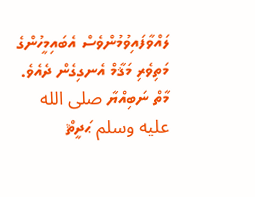ލައްވާފައިވުމުންވެސް އެބައިމީހުންގެ މަތިވެރި މަޤާމް އެނގިގެން ދެއެވެ. މާތް ނަބިއްޔާ صلى الله عليه وسلم ޙަދީޘް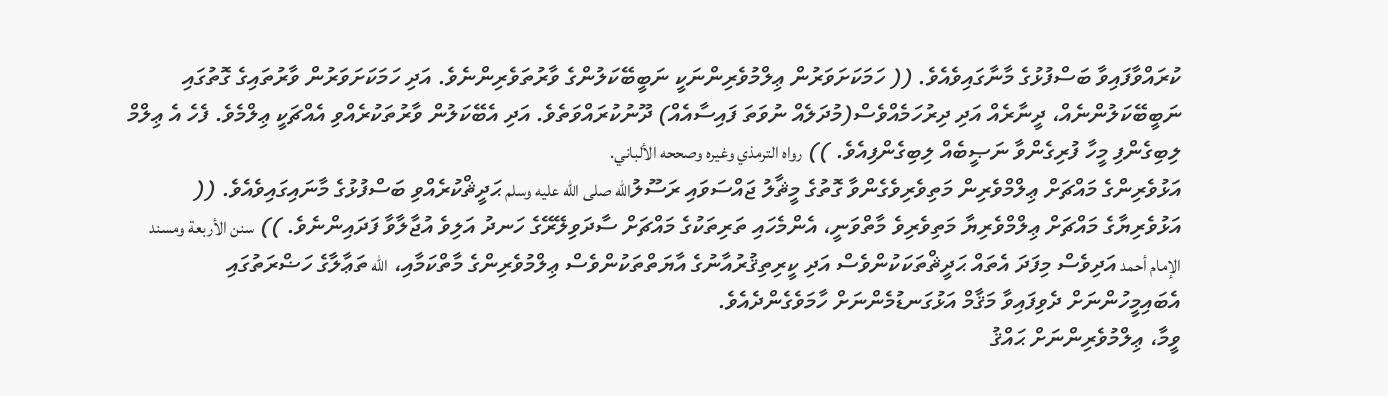ކުރައްވާފައިވާ ބަސްފުޅުގެ މާނާގައިވެއެވެ. (( ހަމަކަށަވަރުން ޢިލްމުވެރިންނަކީ ނަބީބޭކަލުންގެ ވާރުތަވެރިންނެވެ. އަދި ހަމަކަށަވަރުން ވާރުތައިގެ ގޮތުގައި ނަބީބޭކަލުންނެއް، ދީނާރެއް އަދި ދިރުހަމެއްވެސް(މުދަލެއް ނުވަތަ ފައިސާއެއް) ދޫނުކުރައްވަތެވެ. އަދި އެބޭކަލުން ވާރުތަކުރެއްވި އެއްޗަކީ ޢިލްމެވެ. ފެހެ އެ ޢިލްމް ލިބިގެންފި މީހާ ފުރިގެންވާ ނަޞީބެއް ލިބިގެންފިއެވެ. )) رواه الترمذي وغيره وصححه الألباني.
އަޅުވެރިންގެ މައްޗަށް ޢިލްމްވެރިން މަތިވެރިވެގެންވާ ގޮތުގެ މީޘާލު ޖައްސަވައި ރަސޫލުالله صلى الله عليه وسلم ޙަދީޘްކުރެއްވި ބަސްފުޅުގެ މާނައިގައިވެއެވެ. (( އަޅުވެރިޔާގެ މައްޗަށް ޢިލްމްވެރިޔާ މަތިވެރިވެ މާތްވަނީ، އެންމެހައި ތަރިތަކުގެ މައްޗަށް ސާދަވިލޭރޭގެ ހަނދު އަލިވެ އުޖާލާވާ ފަދައިންނެވެ. )) سنن الأربعة ومسند الإمام أحمد އަދިވެސް މިފަދަ އެތައް ޙަދީޘްތަކަކުންވެސް އަދި ކީރިތިޤުރުއާނުގެ އާޔަތްތަކުންވެސް ޢިލްމުވެރިންގެ މާތްކަމާއި، الله ތަޢާލާގެ ހަޟްރަތުގައި އެބައިމީހުންނަށް ދެވިފައިވާ މަޤާމް އަޅުގަނޑުމެންނަށް ހާމަވެގެންދެއެވެ.
ވީމާ، ޢިލްމުވެރިންނަށް ޙައްޤު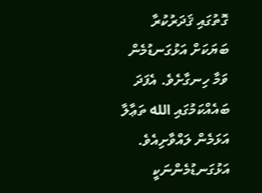ގޮތުގައި ޤަދަރުކުރާ ބަޔަކަށް އަޅުގަނޑުމެން ވަމާ ހިނގާށެވެ. އެފަދަ ބައެއްކަމުގައި الله ތަޢާލާ އަޅަމެން ލައްވާށިއެވެ. އަޅުގަނޑުމެންނަކީ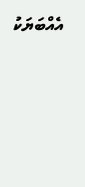އެއްބަޔަކު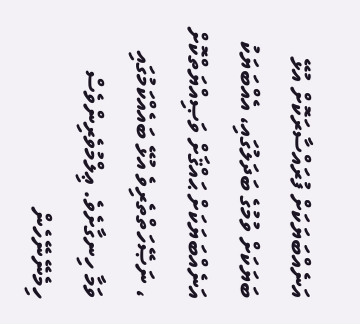އަނެއްބަޔަކަށް ފުރައްސާރަކޮށް އުޅޭ ބަޔަކަށް ވުމުގެ ބަދަލުގައި، އެއްބަޔަކު އަނެއްބަޔަކަށް ޙައްޤަށް ވަޞިއްޔަތްކޮށް ، ނަޞޭހަތްތެރިވެ އުޅޭ ބައެއްކަމުގައި ވަމާ ހިނގާށެވެ. ޢިލްމުވެރިންވެސް ހިމެނޭނޭހެން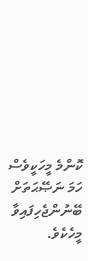ކޮންމެ މީހަކީވެސް ހަމަ ނަޞޭޙަތަށް ބޭނުންޖެހިފައިވާ މީހެކެވެ.